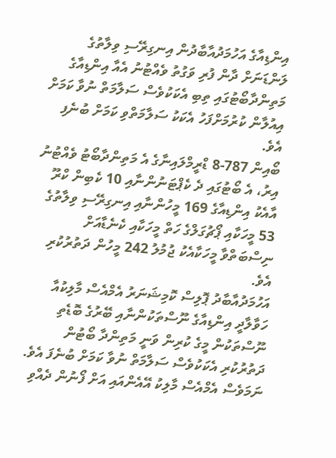އިންޑިއާގެ އަހުމަދުއާބާދުން އިނގިރޭސި ވިލާތުގެ ލަންޑަނަށް ދާން ފުރި ވަގުތު ވެއްޓުނު އެއާ އިންޑިއާގެ މަތިންދާބޯޓުގައި ތިބި އެކަކުވެސް ސަލާމަތް ނުވާ ކަމަށް އިއުލާން ކުރުމަށްފަހު އެކަކު ސަލާމަތްވި ކަމަށް ބުނެފި އެވެ.
ބޯއިން 787-8 ޑްރީމްލައިނާގެ އެ މަތިންދާބޯޓު ވެއްޓުނު އިރު، އެ ބޯޓުގައި ދެ ކެޕްޓަނުންނާއި 10 ކެބިން ކްރޫ އާއެކު އިންޑިއާގެ 169 މީހުންނާއި އިނގިރޭސި ވިލާތުގެ 53 މީހަކާއި ޕޯޗުގަލްގެ ހަތް މީހަކާއި ކެނެޑާއަށް ނިސްބަތްވާ މީހަކާއެކު ޖުމުލު 242 މީހުން ދަތުރުކުރި އެވެ.
އަހުމަދުއާބާދު ޕޮލިސް ކޮމިޝަނަރު އެމްއެސް މާލިކުއާ ހަވާލާދީ އިންޑިއާގެ ނޫސްތަކުންނާއި ބޭރުގެ ބޮޑެތި ނޫސްތަކުން މީގެ ކުރިން ވަނީ މަތިންދާ ބޯޓުން ދަތުރުކުރި އެކަކުވެސް ސަލާމަތް ނުވާ ކަމަށް ބުނެފަ އެވެ. ނަމަވެސް އެމްއެސް މާލިކު އޭއެންއައި އަށް ފޯނުން ދެއްވި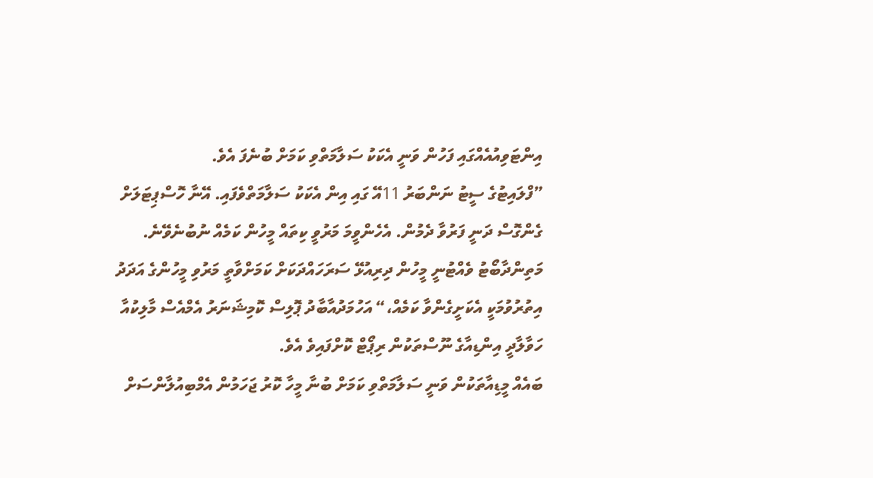އިންޓަވިއުއެއްގައި ފަހުން ވަނީ އެކަކު ސަލާމަތްވި ކަމަށް ބުނެފަ އެވެ.
”ފްލައިޓުގެ ސީޓު ނަންބަރު 11އޭ ގައި އިން އެކަކު ސަލާމަތްވެފައި. އޭނާ ހޮސްޕިޓަލަށް ގެންގޮސް ދަނީ ފަރުވާ ދެމުން. އެހެންވީމަ މަރުވީ ކިތައް މީހުން ކަމެއް ނުބުނެވޭނެ. މަތިންދާބޯޓު ވެއްޓުނީ މީހުން ދިރިއުޅޭ ސަރަހައްދަކަށް ކަމަށްވާތީ މަރުވި މީހުންގެ އަދަދު އިތުރުވުމަކީ އެކަށީގެންވާ ކަމެއް،“ އަހުމަދުއާބާދު ޕޮލިސް ކޮމިޝަނަރު އެމްއެސް މާލިކުއާ ހަވާލާދީ އިންޑިއާގެ ނޫސްތަކުން ރިޕޯޓް ކޮށްފައިވެ އެވެ.
ބައެއް މީޑިއާތަކުން ވަނީ ސަލާމަތްވި ކަމަށް ބުނާ މީހާ ކޮރު ޖަހަމުން އެމްބިއުލާންސަށް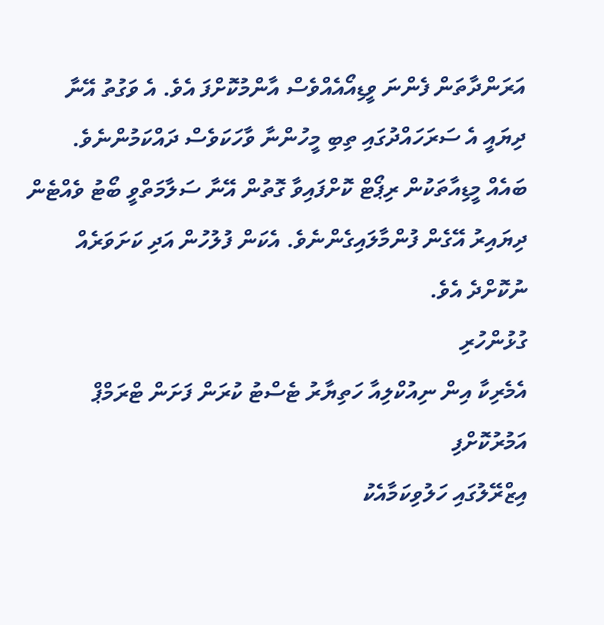އަރަންދާތަން ފެންނަ ވީޑިއޯއެއްވެސް އާންމުކޮށްފަ އެވެ. އެ ވަގުތު އޭނާ ދިޔައީ އެ ސަރަހައްދުގައި ތިބި މީހުންނާ ވާހަކަވެސް ދައްކަމުންނެވެ.
ބައެއް މީޑިއާތަކުން ރިޕޯޓް ކޮށްފައިވާ ގޮތުން އޭނާ ސަލާމަތްވީ ބޯޓު ވެއްޓެން ދިޔައިރު އޭގެން ފުންމާލައިގެންނެވެ. އެކަން ފުލުހުން އަދި ކަށަވަރެއް ނުކޮށްދެ އެވެ.
ގުޅުންހުރި
އެމެރިކާ އިން ނިއުކްލިއާ ހަތިޔާރު ޓެސްޓު ކުރަން ފަށަން ޓްރަމްޕް އަމުރުކޮށްފި
އިޒްރޭލުގައި ހަލުވިކަމާއެކު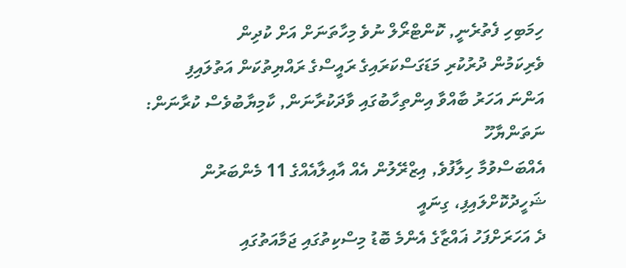ހިމަބިހި ފެތުރެނީ, ކޮންޓްރޯލް ނުވެ މިހާތަނަށް އަށް ކުދިން
ވެރިކަމުން ދުރުކުރި މަޑަގަސްކަރައިގެ ރައީސްގެ ރައްޔިތުކަން އަތުލައިފި
އަންނަ އަހަރު ބާއްވާ އިންތިހާބުގައި ވާދަކުރާނަން, ކާމިޔާބުވެސް ކުރާނަން: ނަތަންޔާހޫ
އެއްބަސްވުމާ ހިލާފުވެ, އިޒްރޭލުން އެއް އާއިލާއެއްގެ 11 މެންބަރުން ޝަހީދުކޮށްލައިފި، ގިނައީ
ދެ އަހަރަށްފަހު ޣައްޒާގެ އެންމެ ބޮޑު މިސްކިތުގައި ޖަމާއަތުގައި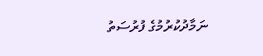ނަމާދުކުރުމުގެ ފުރުސަތު